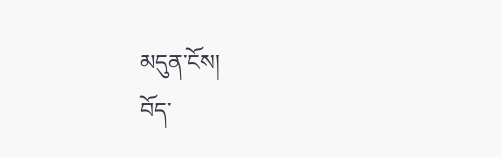མདུན་ངོས།
བོད་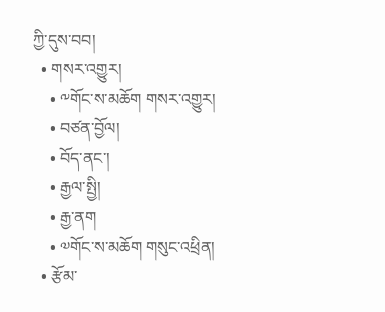ཀྱི་དུས་བབ།
  • གསར་འགྱུར།
    • ༸གོང་ས་མཆོག གསར་འགྱུར།
    • བཙན་བྱོལ།
    • བོད་ནང་།
    • རྒྱལ་སྤྱི།
    • རྒྱ་ནག
    • ༧གོང་ས་མཆོག གསུང་འཕྲིན།
  • རྩོམ་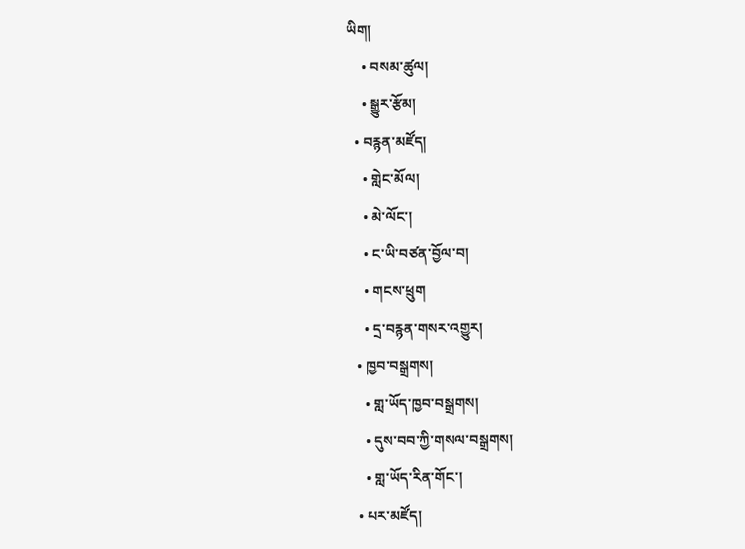ཡིག།
    • བསམ་ཚུལ།
    • སྒྱུར་རྩོམ།
  • བརྙན་མཛོད།
    • གླེང་མོལ།
    • མེ་ལོང་།
    • ང་ཡི་བཙན་བྱོལ་བ།
    • གངས་ཕྲུག
    • དྲ་བརྙན་གསར་འགྱུར།
  • ཁྱབ་བསྒྲགས།
    • གླ་ཡོད་ཁྱབ་བསྒྲགས།
    • དུས་བབ་ཀྱི་གསལ་བསྒྲགས།
    • གླ་ཡོད་རིན་གོང་།
  • པར་མཛོད།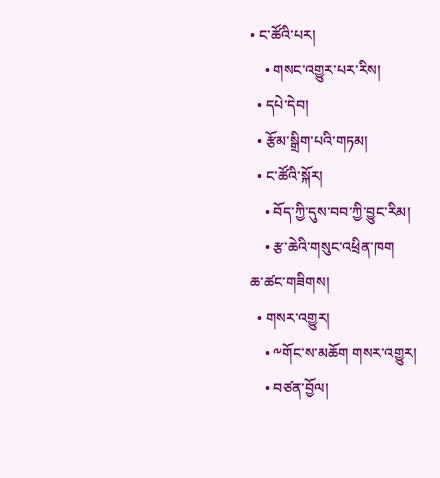• ང་ཚོའི་པར།
    • གསང་འགྱུར་པར་རིས།
  • དཔེ་དེབ།
  • རྩོམ་སྒྲིག་པའི་གཏམ།
  • ང་ཚོའི་སྐོར།
    • བོད་ཀྱི་དུས་བབ་ཀྱི་བྱུང་རིམ།
    • རྩ་ཆེའི་གསུང་འཕྲིན་ཁག
ཆ་ཚང་གཟིགས།
  • གསར་འགྱུར།
    • ༸གོང་ས་མཆོག གསར་འགྱུར།
    • བཙན་བྱོལ།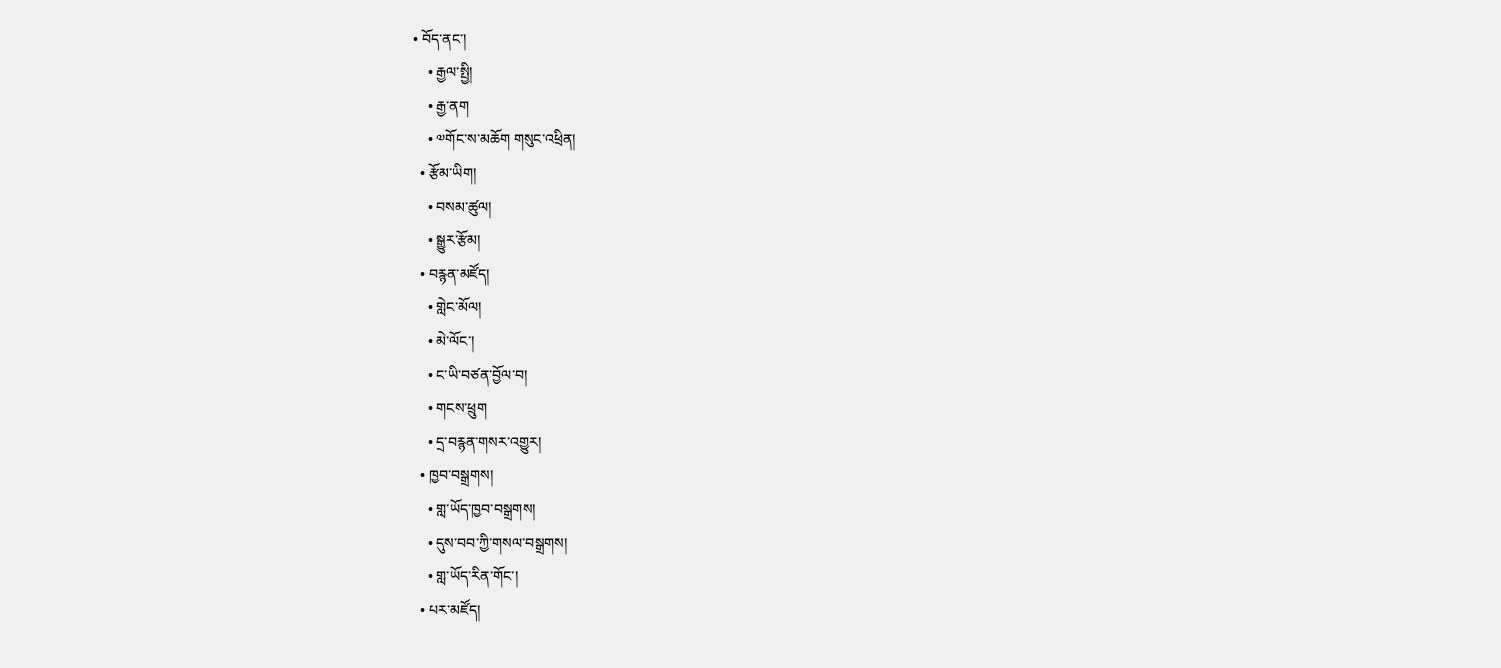• བོད་ནང་།
    • རྒྱལ་སྤྱི།
    • རྒྱ་ནག
    • ༧གོང་ས་མཆོག གསུང་འཕྲིན།
  • རྩོམ་ཡིག།
    • བསམ་ཚུལ།
    • སྒྱུར་རྩོམ།
  • བརྙན་མཛོད།
    • གླེང་མོལ།
    • མེ་ལོང་།
    • ང་ཡི་བཙན་བྱོལ་བ།
    • གངས་ཕྲུག
    • དྲ་བརྙན་གསར་འགྱུར།
  • ཁྱབ་བསྒྲགས།
    • གླ་ཡོད་ཁྱབ་བསྒྲགས།
    • དུས་བབ་ཀྱི་གསལ་བསྒྲགས།
    • གླ་ཡོད་རིན་གོང་།
  • པར་མཛོད།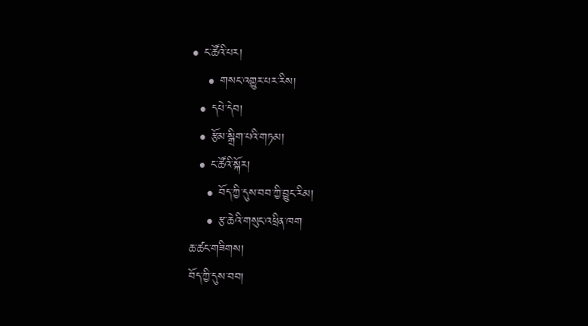• ང་ཚོའི་པར།
    • གསང་འགྱུར་པར་རིས།
  • དཔེ་དེབ།
  • རྩོམ་སྒྲིག་པའི་གཏམ།
  • ང་ཚོའི་སྐོར།
    • བོད་ཀྱི་དུས་བབ་ཀྱི་བྱུང་རིམ།
    • རྩ་ཆེའི་གསུང་འཕྲིན་ཁག
ཆ་ཚང་གཟིགས།
བོད་ཀྱི་དུས་བབ།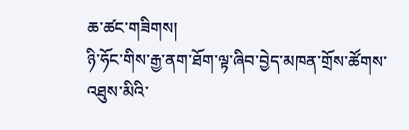ཆ་ཚང་གཟིགས།
ཉི་ཧོང་གིས་རྒྱ་ནག་ཐོག་ལྟ་ཞིབ་བྱེད་མཁན་གྲོས་ཚོགས་འཐུས་མིའི་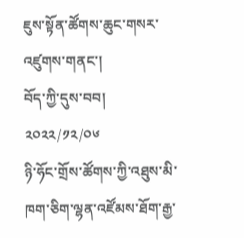ཇུས་སྟོན་ཚོགས་ཆུང་གསར་འཛུགས་གནང་།
བོད་ཀྱི་དུས་བབ།
༢༠༢༢/༡༢/༠༦
ཉི་ཧོང་གྲོས་ཚོགས་ཀྱི་འཐུས་མི་ཁག་ཅིག་ལྷན་འཛོམས་ཐོག་རྒྱ་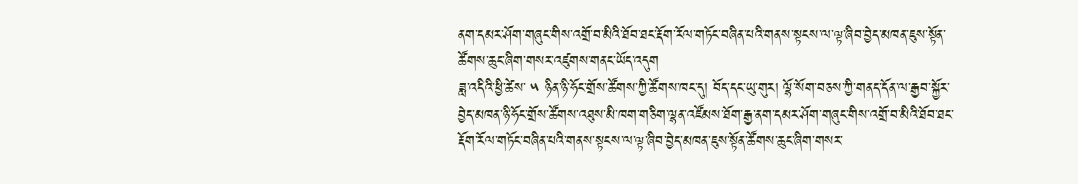ནག་དམར་ཤོག་གཞུང་གིས་འགྲོ་བ་མིའི་ཐོབ་ཐང་རྡོག་རོལ་གཏོང་བཞིན་པའི་གནས་སྟངས་ལ་ལྟ་ཞིབ་བྱེད་མཁན་ཇུས་སྟོན་ཚོགས་ཆུང་ཞིག་གསར་འཛུགས་གནང་ཡོད་འདུག
ཟླ་འདིའི་ཕྱི་ཚེས་ ༥ ཉིན་ཉི་ཧོང་གྲོས་ཚོགས་ཀྱི་ཚོགས་ཁང་དུ། བོད་དང་ཡུ་གུར། ལྷོ་སོག་བཅས་ཀྱི་གནད་དོན་ལ་རྒྱབ་སྐྱོར་བྱེད་མཁན་ཉི་ཧོང་གྲོས་ཚོགས་འཐུས་མི་ཁག་གཅིག་ལྷན་འཛོམས་ཐོག་རྒྱ་ནག་དམར་ཤོག་གཞུང་གིས་འགྲོ་བ་མིའི་ཐོབ་ཐང་རྡོག་རོལ་གཏོང་བཞིན་པའི་གནས་སྟངས་ལ་ལྟ་ཞིབ་བྱེད་མཁན་ཇུས་སྟོན་ཚོགས་ཆུང་ཞིག་གསར་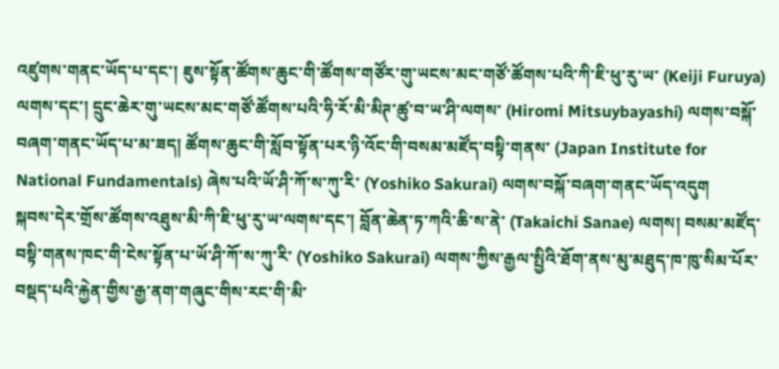འཛུགས་གནང་ཡོད་པ་དང་། ཇུས་སྟོན་ཚོགས་ཆུང་གི་ཚོགས་གཙོར་གུ་ཡངས་མང་གཙོ་ཚོགས་པའི་ཀི་ཇི་ཕུ་རུ་ཡ་ (Keiji Furuya) ལགས་དང་། དྲུང་ཆེར་གུ་ཡངས་མང་གཙོ་ཚོགས་པའི་ཧི་རོ་མི་མིཊ་ཚུ་བ་ཡ་ཤི་ལགས་ (Hiromi Mitsuybayashi) ལགས་བསྐོ་བཞག་གནང་ཡོད་པ་མ་ཟད། ཚོགས་ཆུང་གི་སློབ་སྟོན་པར་ཉི་འོང་གི་བསམ་མཛོད་བསྟི་གནས་ (Japan Institute for National Fundamentals) ཞེས་པའི་ཡོ་ཤི་ཀོ་ས་ཀུ་རི་ (Yoshiko Sakurai) ལགས་བསྐོ་བཞག་གནང་ཡོད་འདུག
སྐབས་དེར་གྲོས་ཚོགས་འཐུས་མི་ཀི་ཇི་ཕུ་རུ་ཡ་ལགས་དང་། བློན་ཆེན་ཏ་ཀའི་ཆི་ས་ནེ་ (Takaichi Sanae) ལགས། བསམ་མཛོད་བསྟི་གནས་ཁང་གི་ངེས་སྟོན་པ་ཡོ་ཤི་ཀོ་ས་ཀུ་རི་ (Yoshiko Sakurai) ལགས་ཀྱིས་རྒྱལ་སྤྱིའི་ཐོག་ནས་མུ་མཐུད་ཁ་ཁུ་སིམ་པོར་བསྡད་པའི་རྐྱེན་གྱིས་རྒྱ་ནག་གཞུང་གིས་རང་གི་མི་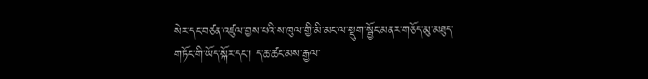སེར་དང་བཙན་འཛུལ་བྱས་པའི་ས་ཁུལ་གྱི་མི་མང་ལ་སྡུག་སྦྱོང་མནར་གཅོད་མུ་མཐུད་གཏོང་གི་ཡོད་སྐོར་དང་། ད་ཆ་ཚང་མས་རྒྱལ་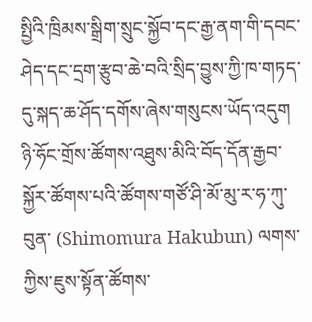སྤྱིའི་ཁྲིམས་སྒྲིག་སྲུང་སྐྱོབ་དང་རྒྱ་ནག་གི་དབང་ཤེད་དང་དྲག་རྩུབ་ཆེ་བའི་སྲིད་བྱུས་ཀྱི་ཁ་གཏད་དུ་སྐད་ཆ་ཤོད་དགོས་ཞེས་གསུངས་ཡོད་འདུག
ཉི་ཧོང་གྲོས་ཚོགས་འཐུས་མིའི་བོད་དོན་རྒྱབ་སྐྱོར་ཚོགས་པའི་ཚོགས་གཙོ་ཤི་མོ་མུ་ར་ཧ་ཀུ་བུན་ (Shimomura Hakubun) ལགས་ཀྱིས་ཇུས་སྟོན་ཚོགས་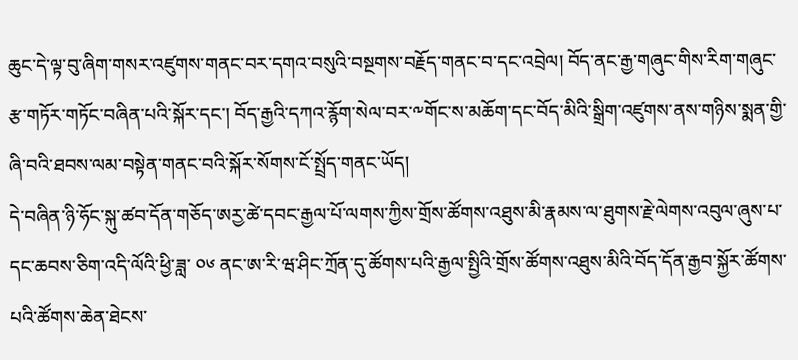ཆུང་དེ་ལྟ་བུ་ཞིག་གསར་འཛུགས་གནང་བར་དགའ་བསུའི་བསྔགས་བརྗོད་གནང་བ་དང་འབྲེལ། བོད་ནང་རྒྱ་གཞུང་གིས་རིག་གཞུང་རྩ་གཏོར་གཏོང་བཞིན་པའི་སྐོར་དང་། བོད་རྒྱའི་དཀའ་རྙོག་སེལ་བར་༸གོང་ས་མཆོག་དང་བོད་མིའི་སྒྲིག་འཛུགས་ནས་གཉིས་སྨན་གྱི་ཞི་བའི་ཐབས་ལམ་བསྟེན་གནང་བའི་སྐོར་སོགས་ངོ་སྤྲོད་གནང་ཡོད།
དེ་བཞིན་ཉི་ཧོང་སྐུ་ཚབ་དོན་གཅོད་ཨརྱ་ཚེ་དབང་རྒྱལ་པོ་ལགས་ཀྱིས་གྲོས་ཚོགས་འཐུས་མི་རྣམས་ལ་ཐུགས་རྗེ་ལེགས་འབུལ་ཞུས་པ་དང་ཆབས་ཅིག་འདི་ལོའི་ཕྱི་ཟླ་ ༠༦ ནང་ཨ་རི་ཝ་ཤིང་ཀྲོན་དུ་ཚོགས་པའི་རྒྱལ་སྤྱིའི་གྲོས་ཚོགས་འཐུས་མིའི་བོད་དོན་རྒྱབ་སྐྱོར་ཚོགས་པའི་ཚོགས་ཆེན་ཐེངས་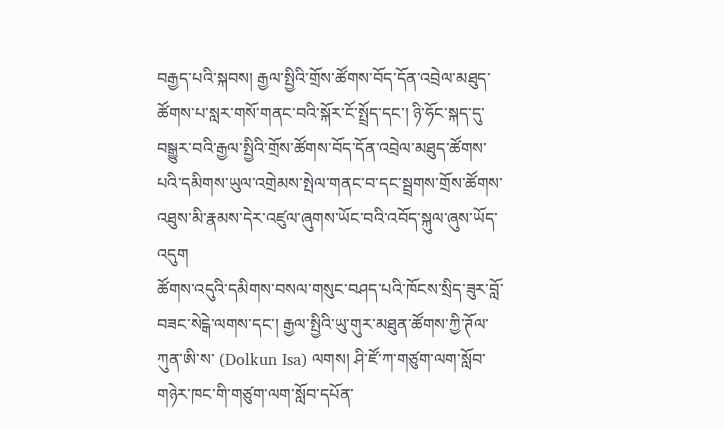བརྒྱད་པའི་སྐབས། རྒྱལ་སྤྱིའི་གྲོས་ཚོགས་བོད་དོན་འབྲེལ་མཐུད་ཚོགས་པ་སླར་གསོ་གནང་བའི་སྐོར་ངོ་སྤྲོད་དང་། ཉི་ཧོང་སྐད་དུ་བསྒྱུར་བའི་རྒྱལ་སྤྱིའི་གྲོས་ཚོགས་བོད་དོན་འབྲེལ་མཐུད་ཚོགས་པའི་དམིགས་ཡུལ་འགྲེམས་སྤེལ་གནང་བ་དང་སྦྲགས་གྲོས་ཚོགས་འཐུས་མི་རྣམས་དེར་འཛུལ་ཞུགས་ཡོང་བའི་འབོད་སྐུལ་ཞུས་ཡོད་འདུག
ཚོགས་འདུའི་དམིགས་བསལ་གསུང་བཤད་པའི་ཁོངས་སྲིད་ཟུར་བློ་བཟང་སེངྒེ་ལགས་དང་། རྒྱལ་སྤྱིའི་ཡུ་གུར་མཐུན་ཚོགས་ཀྱི་ཊོལ་ཀུན་ཨི་ས་ (Dolkun Isa) ལགས། ཤི་ཛོ་ཀ་གཙུག་ལག་སློབ་གཉེར་ཁང་གི་གཙུག་ལག་སློབ་དཔོན་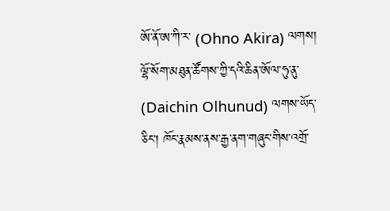ཨོ་ནོ་ཨ་ཀི་ར་ (Ohno Akira) ལགས། ལྷོ་སོག་མཐུན་ཚོགས་ཀྱི་དའི་ཆིན་ཨོལ་ཧུ་ནུ་ (Daichin Olhunud) ལགས་ཡོད་ཅིང་། ཁོང་རྣམས་ནས་རྒྱ་ནག་གཞུང་གིས་འགྲོ་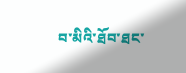བ་མིའི་ཐོབ་ཐང་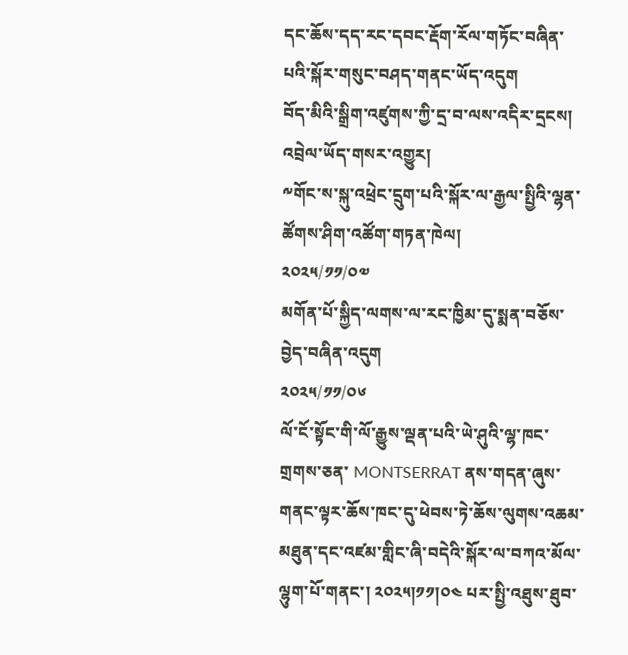དང་ཆོས་དད་རང་དབང་རྡོག་རོལ་གཏོང་བཞིན་པའི་སྐོར་གསུང་བཤད་གནང་ཡོད་འདུག
བོད་མིའི་སྒྲིག་འཛུགས་ཀྱི་དྲ་བ་ལས་འདིར་དྲངས།
འབྲེལ་ཡོད་གསར་འགྱུར།
༸གོང་ས་སྐུ་འཕྲེང་དྲུག་པའི་སྐོར་ལ་རྒྱལ་སྤྱིའི་ལྷན་ཚོགས་ཤིག་འཚོག་གཏན་ཁེལ།
༢༠༢༥/༡༡/༠༧
མགོན་པོ་སྐྱིད་ལགས་ལ་རང་ཁྱིམ་དུ་སྨན་བཅོས་བྱེད་བཞིན་འདུག
༢༠༢༥/༡༡/༠༦
ལོ་ངོ་སྟོང་གི་ལོ་རྒྱུས་ལྡན་པའི་ཡེ་ཤུའི་ལྷ་ཁང་གྲགས་ཅན་ MONTSERRAT ནས་གདན་ཞུས་གནང་ལྟར་ཆོས་ཁང་དུ་ཕེབས་ཏེ་ཆོས་ལུགས་འཆམ་མཐུན་དང་འཛམ་གླིང་ཞི་བདེའི་སྐོར་ལ་བཀའ་མོལ་ལྷུག་པོ་གནང་། ༢༠༢༥།༡༡།༠༤ པར་སྤྱི་འཐུས་ཐུབ་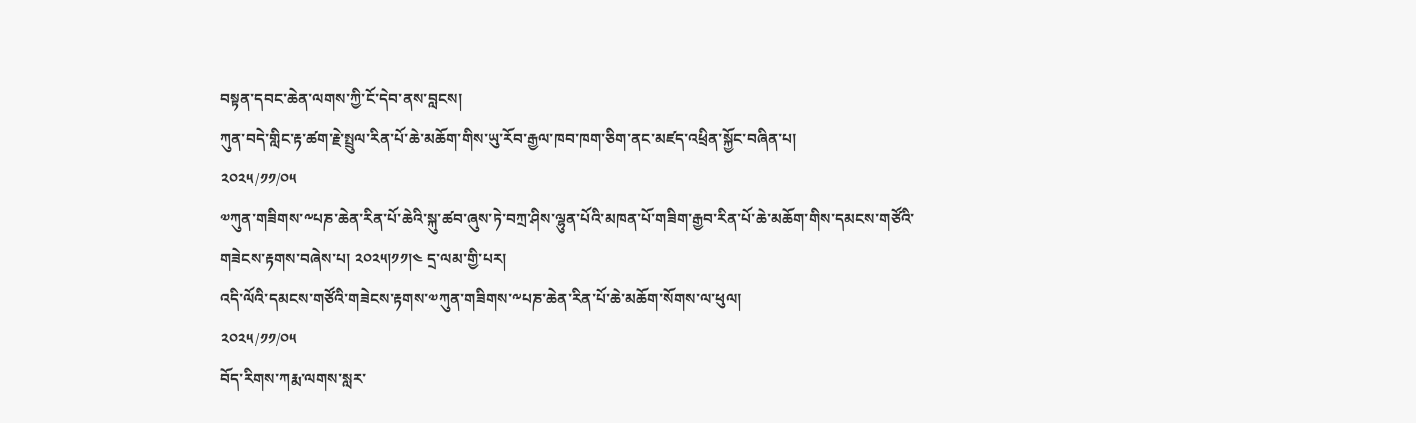བསྟན་དབང་ཆེན་ལགས་ཀྱི་ངོ་དེབ་ནས་བླངས།
ཀུན་བདེ་གླིང་རྟ་ཚག་རྗེ་སྤྲུལ་རིན་པོ་ཆེ་མཆོག་གིས་ཡུ་རོབ་རྒྱལ་ཁབ་ཁག་ཅིག་ནང་མཛད་འཕྲིན་སྐྱོང་བཞིན་པ།
༢༠༢༥/༡༡/༠༥
༧ཀུན་གཟིགས་༸པཎ་ཆེན་རིན་པོ་ཆེའི་སྐུ་ཚབ་ཞུས་ཏེ་བཀྲ་ཤིས་ལྷུན་པོའི་མཁན་པོ་གཟིག་རྒྱབ་རིན་པོ་ཆེ་མཆོག་གིས་དམངས་གཙོའི་གཟེངས་རྟགས་བཞེས་པ། ༢༠༢༥།༡༡།༤ དྲ་ལམ་གྱི་པར།
འདི་ལོའི་དམངས་གཙོའི་གཟེངས་རྟགས་༧ཀུན་གཟིགས་༸པཎ་ཆེན་རིན་པོ་ཆེ་མཆོག་སོགས་ལ་ཕུལ།
༢༠༢༥/༡༡/༠༥
བོད་རིགས་ཀརྨ་ལགས་སླར་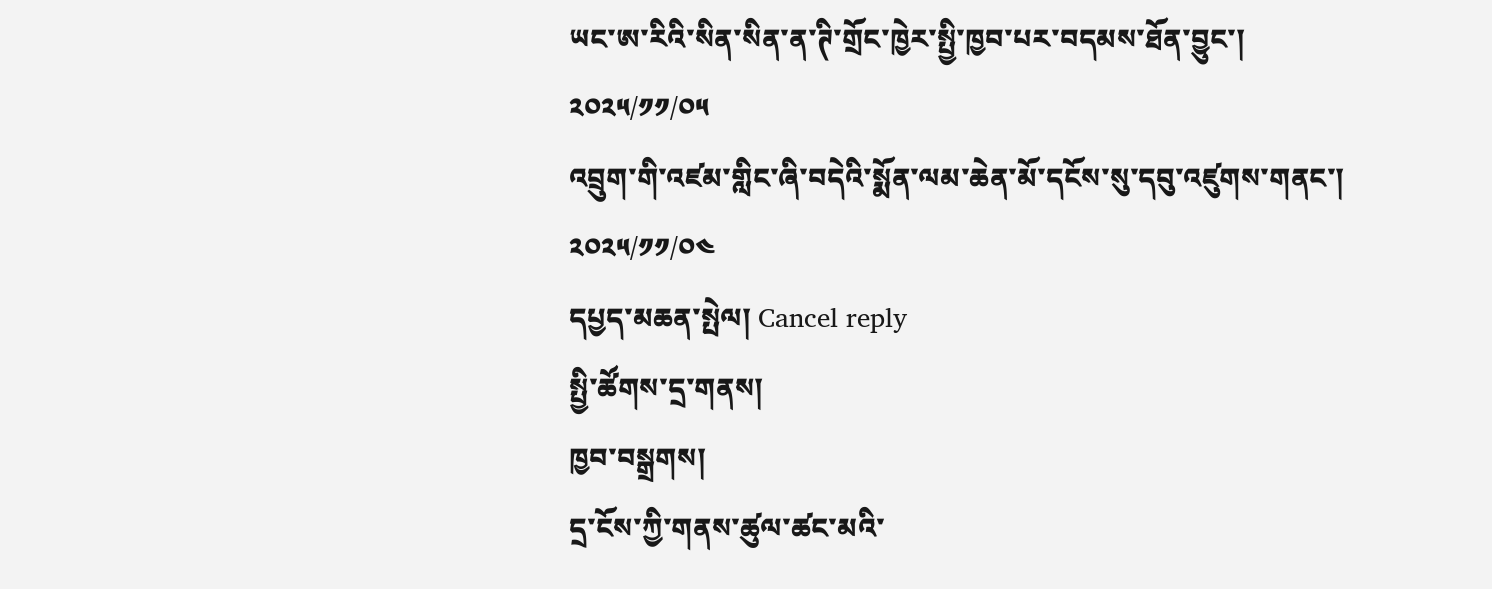ཡང་ཨ་རིའི་སིན་སིན་ན་ཊི་གྲོང་ཁྱེར་སྤྱི་ཁྱབ་པར་བདམས་ཐོན་བྱུང་།
༢༠༢༥/༡༡/༠༥
འབྲུག་གི་འཛམ་གླིང་ཞི་བདེའི་སྨོན་ལམ་ཆེན་མོ་དངོས་སུ་དབུ་འཛུགས་གནང་།
༢༠༢༥/༡༡/༠༤
དཔྱད་མཆན་སྤེལ། Cancel reply
སྤྱི་ཚོགས་དྲ་གནས།
ཁྱབ་བསྒྲགས།
དྲ་ངོས་ཀྱི་གནས་ཚུལ་ཚང་མའི་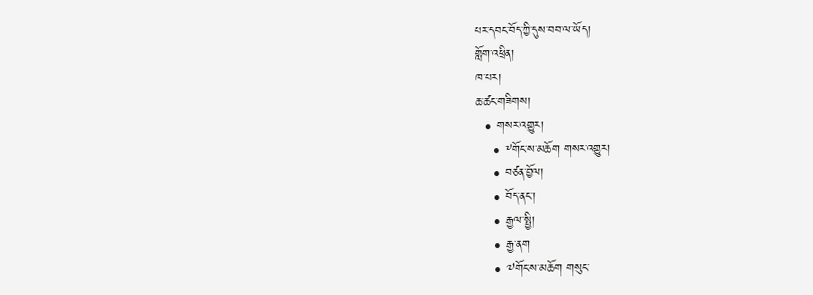པར་དབང་བོད་ཀྱི་དུས་བབ་ལ་ཡོད།
གློག་འཕྲིན།
ཁ་པར།
ཆ་ཚང་གཟིགས།
  • གསར་འགྱུར།
    • ༸གོང་ས་མཆོག གསར་འགྱུར།
    • བཙན་བྱོལ།
    • བོད་ནང་།
    • རྒྱལ་སྤྱི།
    • རྒྱ་ནག
    • ༧གོང་ས་མཆོག གསུང་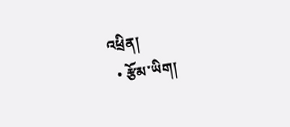འཕྲིན།
  • རྩོམ་ཡིག།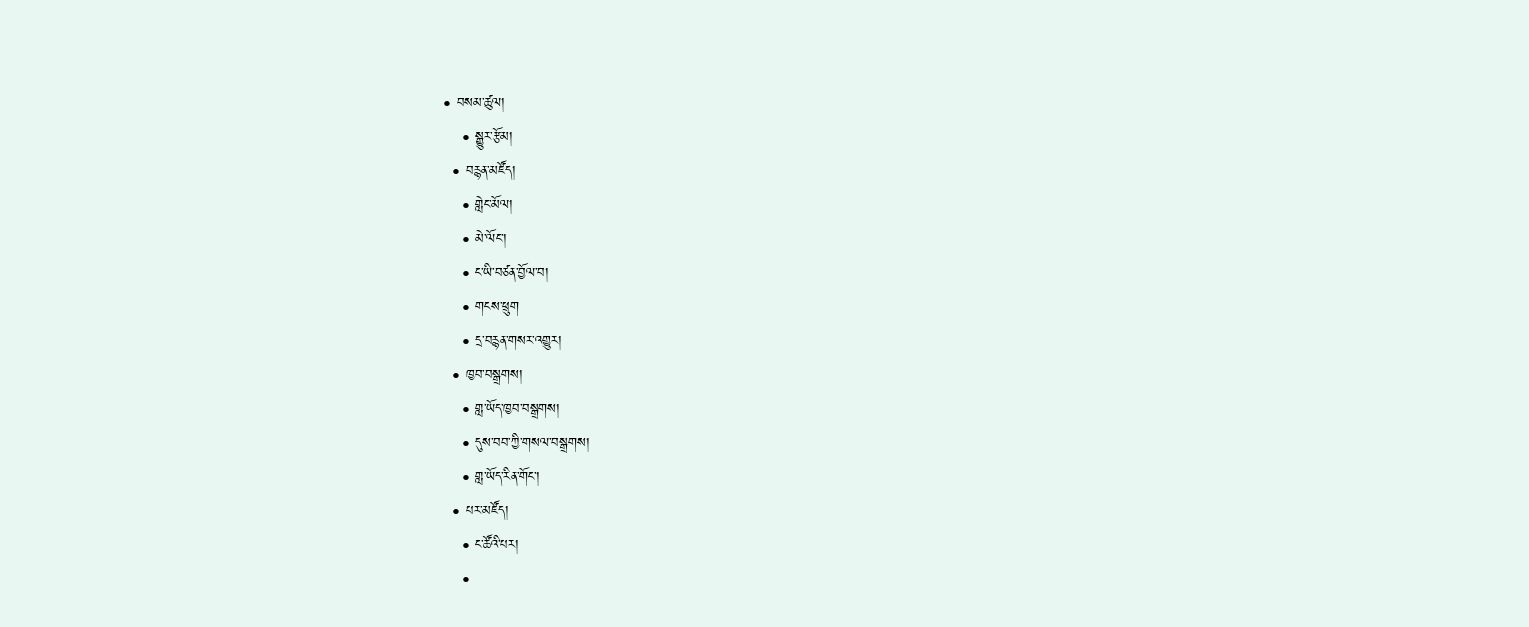• བསམ་ཚུལ།
    • སྒྱུར་རྩོམ།
  • བརྙན་མཛོད།
    • གླེང་མོལ།
    • མེ་ལོང་།
    • ང་ཡི་བཙན་བྱོལ་བ།
    • གངས་ཕྲུག
    • དྲ་བརྙན་གསར་འགྱུར།
  • ཁྱབ་བསྒྲགས།
    • གླ་ཡོད་ཁྱབ་བསྒྲགས།
    • དུས་བབ་ཀྱི་གསལ་བསྒྲགས།
    • གླ་ཡོད་རིན་གོང་།
  • པར་མཛོད།
    • ང་ཚོའི་པར།
    •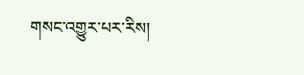གསང་འགྱུར་པར་རིས།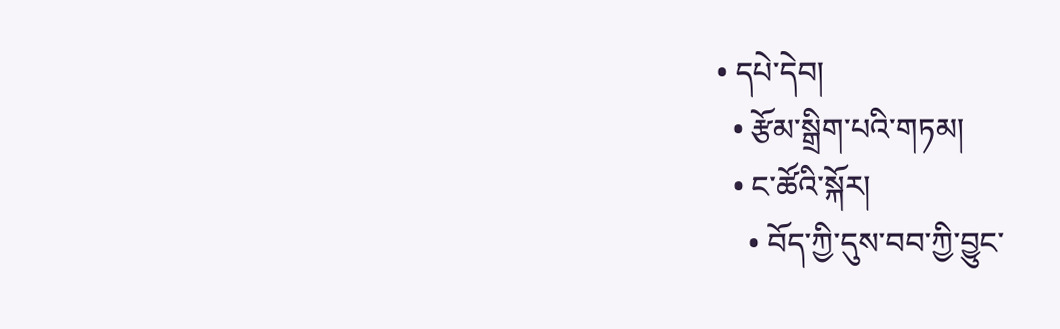• དཔེ་དེབ།
  • རྩོམ་སྒྲིག་པའི་གཏམ།
  • ང་ཚོའི་སྐོར།
    • བོད་ཀྱི་དུས་བབ་ཀྱི་བྱུང་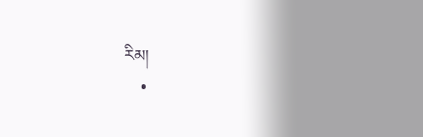རིམ།
    •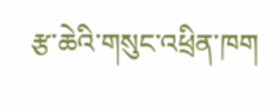རྩ་ཆེའི་གསུང་འཕྲིན་ཁག